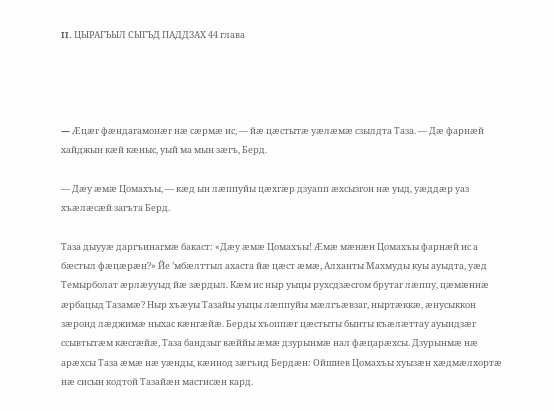II. ЦЫРАГЪЫЛ СЫГЪД ПАДДЗАХ 44 глава




— Æцæг фæндагамонæг нæ сæрмæ ис, — йæ цæстытæ уæлæмæ сзылдта Таза. — Дæ фарнæй хайджын кæй кæныс, уый ма мын зæгъ, Берд.

— Дæу æмæ Цомахъы, — кæд ын лæппуйы цæхгæр дзуапп æхсызгон нæ уыд, уæддæр уаз хъæлæсæй загъта Берд.

Таза дыууæ даргъинагмæ бакаст: «Дæу æмæ Цомахъы! Æмæ мæнæн Цомахъы фарнæй ис а бæстыл фæцæрæн?» Йе ’мбæлттыл ахаста йæ цæст æмæ, Алханты Махмуды куы ауыдта, уæд Темырболат æрлæууыд йæ зæрдыл. Кæм ис ныр уыцы рухсдзæсгом брутаг лæппу, цæмæннæ æрбацыд Тазамæ? Ныр хъæуы Тазайы уыцы лæппуйы мæлгъæвзаг, ныртæккæ, æнусыккон зæронд лæджимæ ныхас кæнгæйæ. Берды хъоппæг цæстыты бынты къæлæттау ауындзæг ссывтытæм кæсгæйæ, Таза бандзыг вæййы æмæ дзурынмæ нал фæцарæхсы. Дзурынмæ нæ арæхсы Таза æмæ нæ уæнды, кæннод зæгъид Бердæн: Ойшиев Цомахъы хуызæн хæдмæлхортæ нæ сисын кодтой Тазайæн мастисæн кард.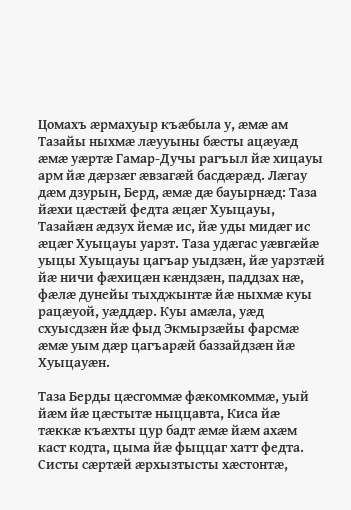Цомахъ æрмахуыр къæбыла у, æмæ ам Тазайы ныхмæ лæууыны бæсты ацæуæд æмæ уæртæ Гамар-Дучы рагъыл йæ хицауы арм йæ дæрзæг æвзагæй басдæрæд. Лæгау дæм дзурын, Берд, æмæ дæ бауырнæд: Таза йæхи цæстæй федта æцæг Хуыцауы, Тазайæн æдзух йемæ ис, йæ уды мидæг ис æцæг Хуыцауы уарзт. Таза удæгас уæвгæйæ уыцы Хуыцауы цагъар уыдзæн, йæ уарзтæй йæ ничи фæхицæн кæндзæн, паддзах нæ, фæлæ дунейы тыхджынтæ йæ ныхмæ куы рацæуой, уæддæр. Куы амæла, уæд схуысдзæн йæ фыд Экмырзæйы фарсмæ æмæ уым дæр цагъарæй баззайдзæн йæ Хуыцауæн.

Таза Берды цæсгоммæ фæкомкоммæ, уый йæм йæ цæстытæ ныццавта, Киса йæ тæккæ къæхты цур бадт æмæ йæм ахæм каст кодта, цыма йæ фыццаг хатт федта. Систы сæртæй æрхызтысты хæстонтæ,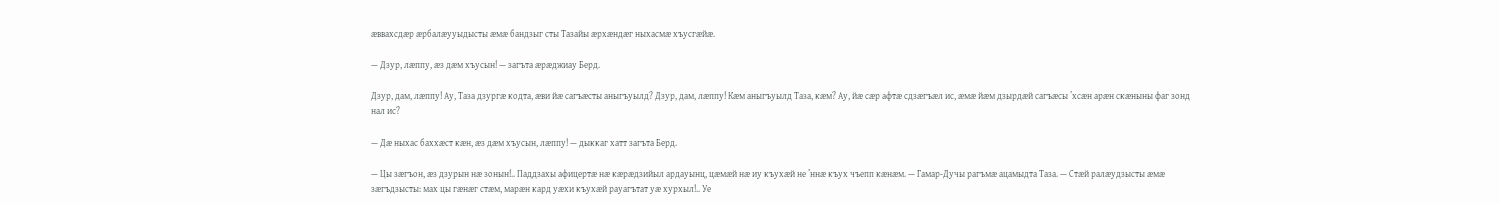æввахсдæр æрбалæууыдысты æмæ бандзыг сты Тазайы æрхæндæг ныхасмæ хъусгæйæ.

— Дзур, лæппу, æз дæм хъусын! — загъта æрæджиау Берд.

Дзур, дам, лæппу! Ау, Таза дзургæ кодта, æви йæ сагъæсты аныгъуылд? Дзур, дам, лæппу! Кæм аныгъуылд Таза, кæм? Ау, йæ сæр афтæ сдзæгъæл ис, æмæ йæм дзырдæй сагъæсы ’хсæн арæн скæныны фаг зонд нал ис?

— Дæ ныхас баххæст кæн, æз дæм хъусын, лæппу! — дыккаг хатт загъта Берд.

— Цы зæгъон, æз дзурын нæ зонын!.. Паддзахы афицертæ нæ кæрæдзийыл ардауынц, цæмæй нæ иу къухæй не ’ннæ къух чъепп кæнæм. — Гамар-Дучы рагъмæ ацамыдта Таза. — Стæй ралæудзысты æмæ зæгъдзысты: мах цы гæнæг стæм, марæн кард уæхи къухæй рауагътат уæ хурхыл!.. Уе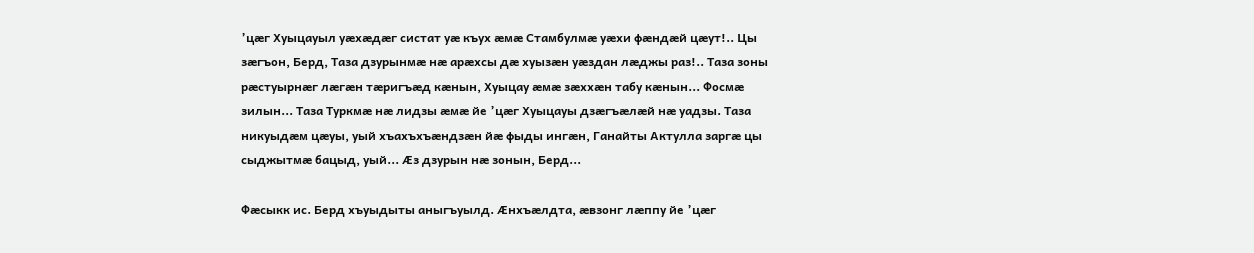’цæг Хуыцауыл уæхæдæг систат уæ къух æмæ Стамбулмæ уæхи фæндæй цæут!.. Цы зæгъон, Берд, Таза дзурынмæ нæ арæхсы дæ хуызæн уæздан лæджы раз!.. Таза зоны рæстуырнæг лæгæн тæригъæд кæнын, Хуыцау æмæ зæххæн табу кæнын... Фосмæ зилын... Таза Туркмæ нæ лидзы æмæ йе ’цæг Хуыцауы дзæгъæлæй нæ уадзы. Таза никуыдæм цæуы, уый хъахъхъæндзæн йæ фыды ингæн, Ганайты Актулла заргæ цы сыджытмæ бацыд, уый... Æз дзурын нæ зонын, Берд...

Фæсыкк ис. Берд хъуыдыты аныгъуылд. Æнхъæлдта, æвзонг лæппу йе ’цæг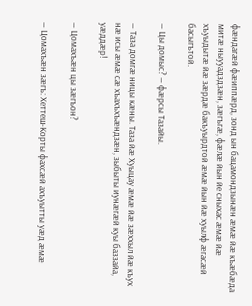фæндагæй фæиппæрд, зонд ын бацамондзынæн æмæ йæ къæбæда митæ ныууадздзæн, зæгъгæ, фæлæ йын йе сныхас æмæ йæ хъуыдытæ йæ зæрдæ бакъуырдтой æмæ йын йæ хуылф æгасæй басыгътой.

— Цы домыс? — фæрсы Тазайы.

— Таза домгæ ницы кæны. Таза йæ Хуыцау æмæ йæ зæххыл йæ къух нæ исы æмæ сæ хъахъхъæндзæн, зыбыты иунæгæй куы баззайа, уæддæр!

— Цомахъæн цы зæгъон?

— Цомахъæн зæгъ: Хеттеш-Корты фахсæй ахъуытты уæд æмæ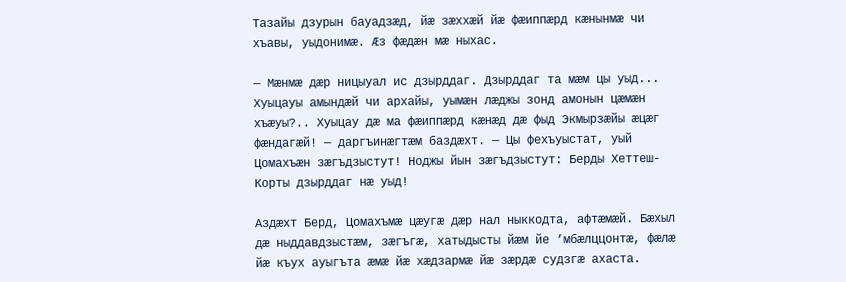Тазайы дзурын бауадзæд, йæ зæххæй йæ фæиппæрд кæнынмæ чи хъавы, уыдонимæ. Æз фæдæн мæ ныхас.

— Мæнмæ дæр ницыуал ис дзырддаг. Дзырддаг та мæм цы уыд... Хуыцауы амындæй чи архайы, уымæн лæджы зонд амонын цæмæн хъæуы?.. Хуыцау дæ ма фæиппæрд кæнæд дæ фыд Экмырзæйы æцæг фæндагæй! — даргъинæгтæм баздæхт. — Цы фехъуыстат, уый Цомахъæн зæгъдзыстут! Ноджы йын зæгъдзыстут: Берды Хеттеш-Корты дзырддаг нæ уыд!

Аздæхт Берд, Цомахъмæ цæугæ дæр нал ныккодта, афтæмæй. Бæхыл дæ ныддавдзыстæм, зæгъгæ, хатыдысты йæм йе ’мбæлццонтæ, фæлæ йæ къух ауыгъта æмæ йæ хæдзармæ йæ зæрдæ судзгæ ахаста.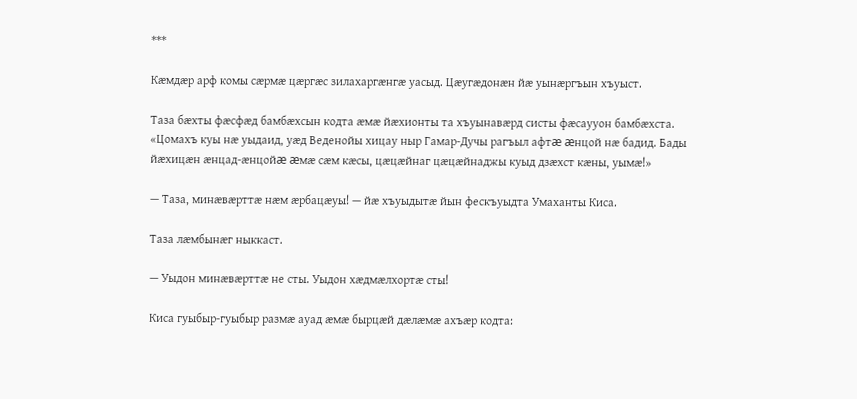***

Кæмдæр арф комы сæрмæ цæргæс зилахаргæнгæ уасыд. Цæугæдонæн йæ уынæргъын хъуыст.

Таза бæхты фæсфæд бамбæхсын кодта æмæ йæхионты та хъуынавæрд систы фæсаууон бамбæхста. «Цомахъ куы нæ уыдаид, уæд Веденойы хицау ныр Гамар-Дучы рагъыл афтæ æнцой нæ бадид. Бады йæхицæн æнцад-æнцойæ æмæ сæм кæсы, цæцæйнаг цæцæйнаджы куыд дзæхст кæны, уымæ!»

— Таза, минæвæрттæ нæм æрбацæуы! — йæ хъуыдытæ йын фескъуыдта Умаханты Киса.

Таза лæмбынæг ныккаст.

— Уыдон минæвæрттæ не сты. Уыдон хæдмæлхортæ сты!

Киса гуыбыр-гуыбыр размæ ауад æмæ бырцæй дæлæмæ ахъæр кодта: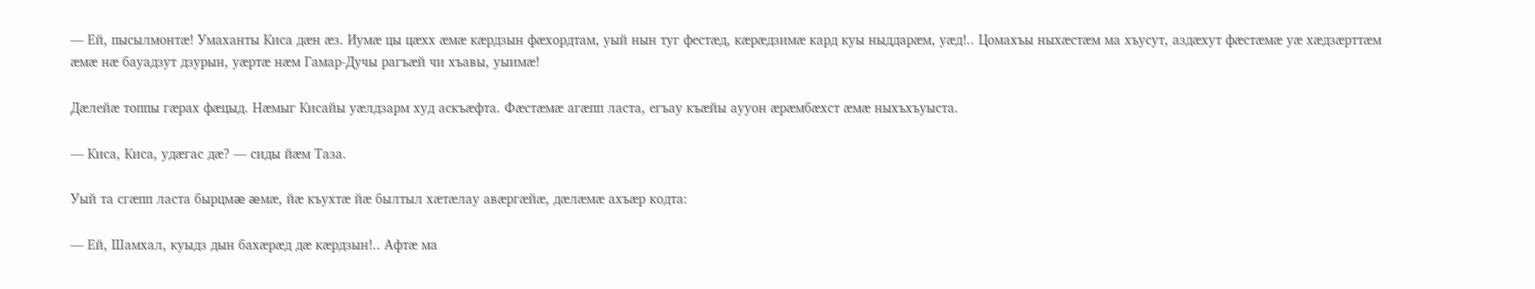— Ей, пысылмонтæ! Умаханты Киса дæн æз. Иумæ цы цæхх æмæ кæрдзын фæхордтам, уый нын туг фестæд, кæрæдзимæ кард куы ныддарæм, уæд!.. Цомахъы ныхæстæм ма хъусут, аздæхут фæстæмæ уæ хæдзæрттæм æмæ нæ бауадзут дзурын, уæртæ нæм Гамар-Дучы рагъæй чи хъавы, уыимæ!

Дæлейæ топпы гæрах фæцыд. Нæмыг Кисайы уæлдзарм худ аскъæфта. Фæстæмæ агæпп ласта, егъау къæйы аууон æрæмбæхст æмæ ныхъхъуыста.

— Киса, Киса, удæгас дæ? — сиды йæм Таза.

Уый та сгæпп ласта бырцмæ æмæ, йæ къухтæ йæ былтыл хæтæлау авæргæйæ, дæлæмæ ахъæр кодта:

— Ей, Шамхал, куыдз дын бахæрæд дæ кæрдзын!.. Афтæ ма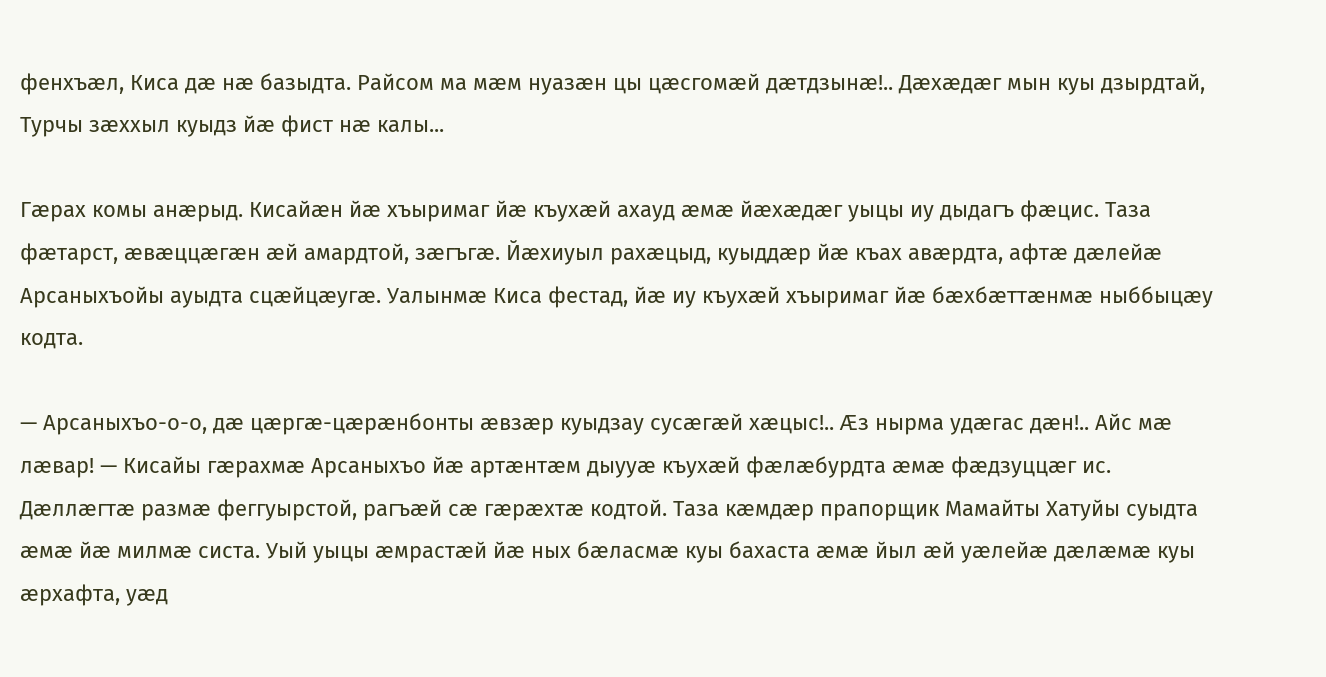фенхъæл, Киса дæ нæ базыдта. Райсом ма мæм нуазæн цы цæсгомæй дæтдзынæ!.. Дæхæдæг мын куы дзырдтай, Турчы зæххыл куыдз йæ фист нæ калы...

Гæрах комы анæрыд. Кисайæн йæ хъыримаг йæ къухæй ахауд æмæ йæхæдæг уыцы иу дыдагъ фæцис. Таза фæтарст, æвæццæгæн æй амардтой, зæгъгæ. Йæхиуыл рахæцыд, куыддæр йæ къах авæрдта, афтæ дæлейæ Арсаныхъойы ауыдта сцæйцæугæ. Уалынмæ Киса фестад, йæ иу къухæй хъыримаг йæ бæхбæттæнмæ ныббыцæу кодта.

— Арсаныхъо-о-о, дæ цæргæ-цæрæнбонты æвзæр куыдзау сусæгæй хæцыс!.. Æз нырма удæгас дæн!.. Айс мæ лæвар! — Кисайы гæрахмæ Арсаныхъо йæ артæнтæм дыууæ къухæй фæлæбурдта æмæ фæдзуццæг ис. Дæллæгтæ размæ феггуырстой, рагъæй сæ гæрæхтæ кодтой. Таза кæмдæр прапорщик Мамайты Хатуйы суыдта æмæ йæ милмæ систа. Уый уыцы æмрастæй йæ ных бæласмæ куы бахаста æмæ йыл æй уæлейæ дæлæмæ куы æрхафта, уæд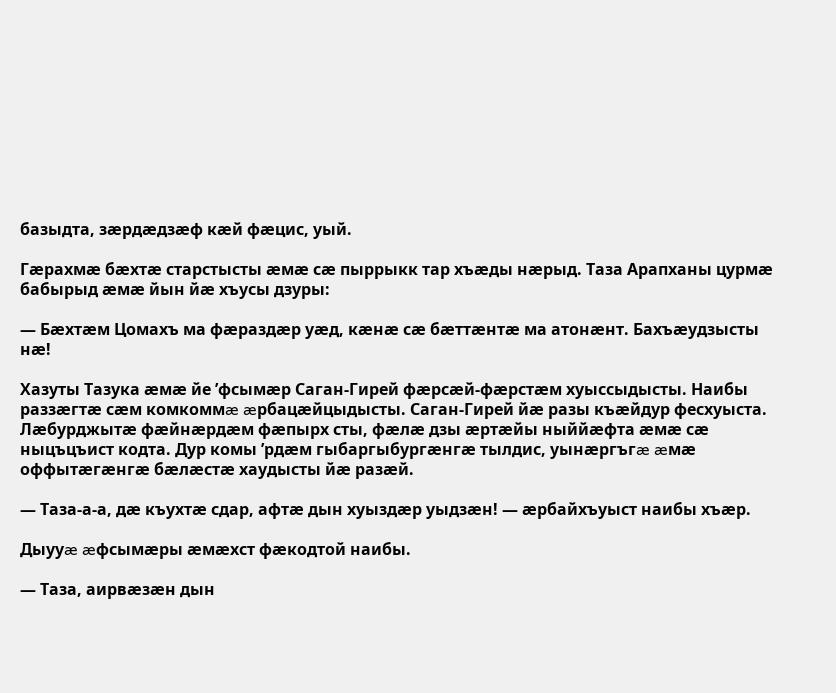базыдта, зæрдæдзæф кæй фæцис, уый.

Гæрахмæ бæхтæ старстысты æмæ сæ пыррыкк тар хъæды нæрыд. Таза Арапханы цурмæ бабырыд æмæ йын йæ хъусы дзуры:

— Бæхтæм Цомахъ ма фæраздæр уæд, кæнæ сæ бæттæнтæ ма атонæнт. Бахъæудзысты нæ!

Хазуты Тазука æмæ йе ’фсымæр Саган-Гирей фæрсæй-фæрстæм хуыссыдысты. Наибы раззæгтæ сæм комкоммæ æрбацæйцыдысты. Саган-Гирей йæ разы къæйдур фесхуыста. Лæбурджытæ фæйнæрдæм фæпырх сты, фæлæ дзы æртæйы ныййæфта æмæ сæ ныцъцъист кодта. Дур комы ’рдæм гыбаргыбургæнгæ тылдис, уынæргъгæ æмæ оффытæгæнгæ бæлæстæ хаудысты йæ разæй.

— Таза-а-а, дæ къухтæ сдар, афтæ дын хуыздæр уыдзæн! — æрбайхъуыст наибы хъæр.

Дыууæ æфсымæры æмæхст фæкодтой наибы.

— Таза, аирвæзæн дын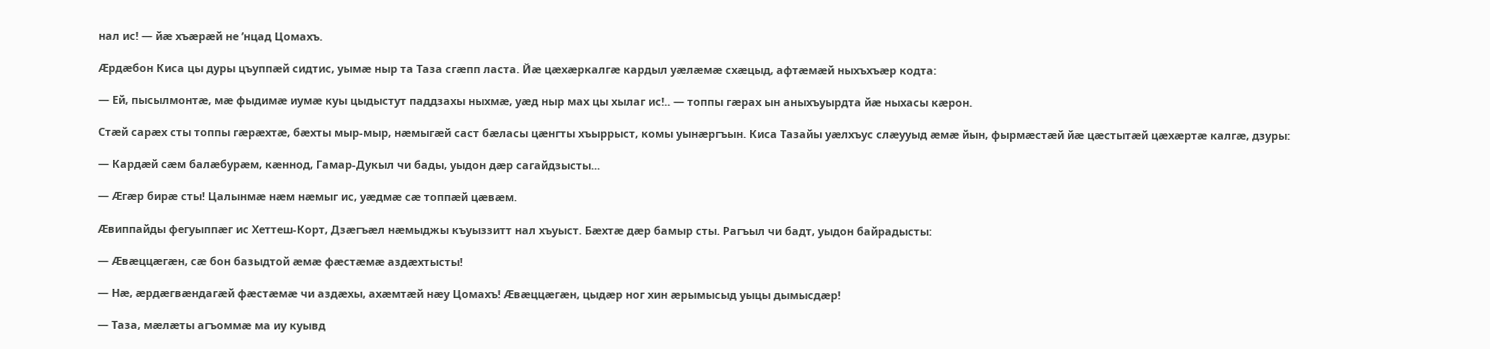нал ис! — йæ хъæрæй не ’нцад Цомахъ.

Æрдæбон Киса цы дуры цъуппæй сидтис, уымæ ныр та Таза сгæпп ласта. Йæ цæхæркалгæ кардыл уæлæмæ схæцыд, афтæмæй ныхъхъæр кодта:

— Ей, пысылмонтæ, мæ фыдимæ иумæ куы цыдыстут паддзахы ныхмæ, уæд ныр мах цы хылаг ис!.. — топпы гæрах ын аныхъуырдта йæ ныхасы кæрон.

Стæй сарæх сты топпы гæрæхтæ, бæхты мыр-мыр, нæмыгæй саст бæласы цæнгты хъыррыст, комы уынæргъын. Киса Тазайы уæлхъус слæууыд æмæ йын, фырмæстæй йæ цæстытæй цæхæртæ калгæ, дзуры:

— Кардæй сæм балæбурæм, кæннод, Гамар-Дукыл чи бады, уыдон дæр сагайдзысты...

— Æгæр бирæ сты! Цалынмæ нæм нæмыг ис, уæдмæ сæ топпæй цæвæм.

Æвиппайды фегуыппæг ис Хеттеш-Корт, Дзæгъæл нæмыджы къуыззитт нал хъуыст. Бæхтæ дæр бамыр сты. Рагъыл чи бадт, уыдон байрадысты:

— Æвæццæгæн, сæ бон базыдтой æмæ фæстæмæ аздæхтысты!

— Нæ, æрдæгвæндагæй фæстæмæ чи аздæхы, ахæмтæй нæу Цомахъ! Æвæццæгæн, цыдæр ног хин æрымысыд уыцы дымысдæр!

— Таза, мæлæты агъоммæ ма иу куывд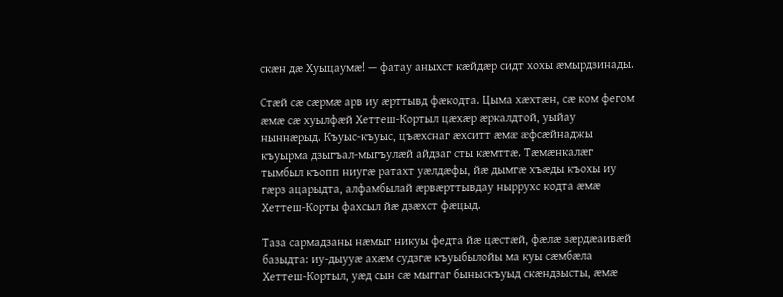скæн дæ Хуыцаумæ! — фатау аныхст кæйдæр сидт хохы æмырдзинады.

Стæй сæ сæрмæ арв иу æрттывд фæкодта. Цыма хæхтæн, сæ ком фегом æмæ сæ хуылфæй Хеттеш-Кортыл цæхæр æркалдтой, уыйау ныннæрыд. Къуыс-къуыс, цъæхснаг æхситт æмæ æфсæйнаджы къуырма дзыгъал-мыгъулæй айдзаг сты кæмттæ. Тæмæнкалæг тымбыл къопп ниугæ ратахт уæлдæфы, йæ дымгæ хъæды къохы иу гæрз ацарыдта, алфамбылай æрвæрттывдау ныррухс кодта æмæ Хеттеш-Корты фахсыл йæ дзæхст фæцыд.

Таза сармадзаны нæмыг никуы федта йæ цæстæй, фæлæ зæрдæаивæй базыдта: иу-дыууæ ахæм судзгæ къуыбылойы ма куы сæмбæла Хеттеш-Кортыл, уæд сын сæ мыггаг быныскъуыд скæндзысты, æмæ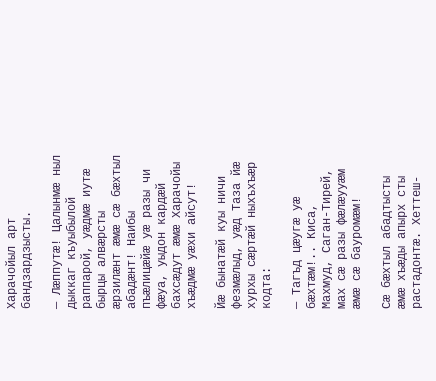Харачойыл арт бандзардзысты.

— Лæппутæ! Цалынмæ ныл дыккаг къуыбылой раппарой, уæдмæ иутæ бырцы алвæрсты æрзилæнт æмæ сæ бæхтыл абадæнт! Наибы пъæлицæйæ уæ разы чи фæуа, уыдон кардæй бахсæдут æмæ Харачойы хъæдмæ уæхи айсут!

Йæ бынатæй куы ничи фезмæлыд, уæд Таза йæ хурхы сæртæй ныхъхъæр кодта:

— Тагъд цæугæ уæ бæхтæм!.. Киса, Махмуд, Саган-Тирей, мах сæ разы фæлæууæм æмæ сæ бауромæм!

Сæ бæхтыл абадтысты æмæ хъæды апырх сты растадонтæ. Хеттеш-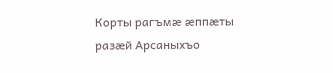Корты рагъмæ æппæты разæй Арсаныхъо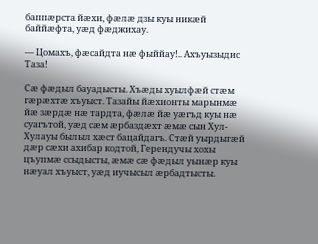баппæрста йæхи, фæлæ дзы куы никæй баййæфта, уæд фæджихау.

— Цомахъ, фæсайдта нæ фыййау!.. Ахъуызыдис Таза!

Сæ фæдыл бауадысты. Хъæды хуылфæй стæм гæрæхтæ хъуыст. Тазайы йæхионты марынмæ йæ зæрдæ нæ тардта, фæлæ йæ уæгъд куы нæ суагътой, уæд сæм æрбаздæхт æмæ сын Хул-Хулауы былыл хæст бацайдагъ. Стæй уырдыгæй дæр сæхи ахибар кодтой, Герендучы хохы цъупмæ ссыдысты, æмæ сæ фæдыл уынæр куы нæуал хъуыст, уæд иучысыл æрбадтысты.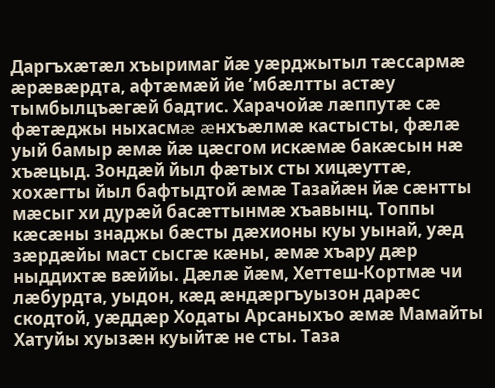Даргъхæтæл хъыримаг йæ уæрджытыл тæссармæ æрæвæрдта, афтæмæй йе ’мбæлтты астæу тымбылцъæгæй бадтис. Харачойæ лæппутæ сæ фæтæджы ныхасмæ æнхъæлмæ кастысты, фæлæ уый бамыр æмæ йæ цæсгом искæмæ бакæсын нæ хъæцыд. Зондæй йыл фæтых сты хицæуттæ, хохæгты йыл бафтыдтой æмæ Тазайæн йæ сæнтты мæсыг хи дурæй басæттынмæ хъавынц. Топпы кæсæны знаджы бæсты дæхионы куы уынай, уæд зæрдæйы маст сысгæ кæны, æмæ хъару дæр ныддихтæ вæййы. Дæлæ йæм, Хеттеш-Кортмæ чи лæбурдта, уыдон, кæд æндæргъуызон дарæс скодтой, уæддæр Ходаты Арсаныхъо æмæ Мамайты Хатуйы хуызæн куыйтæ не сты. Таза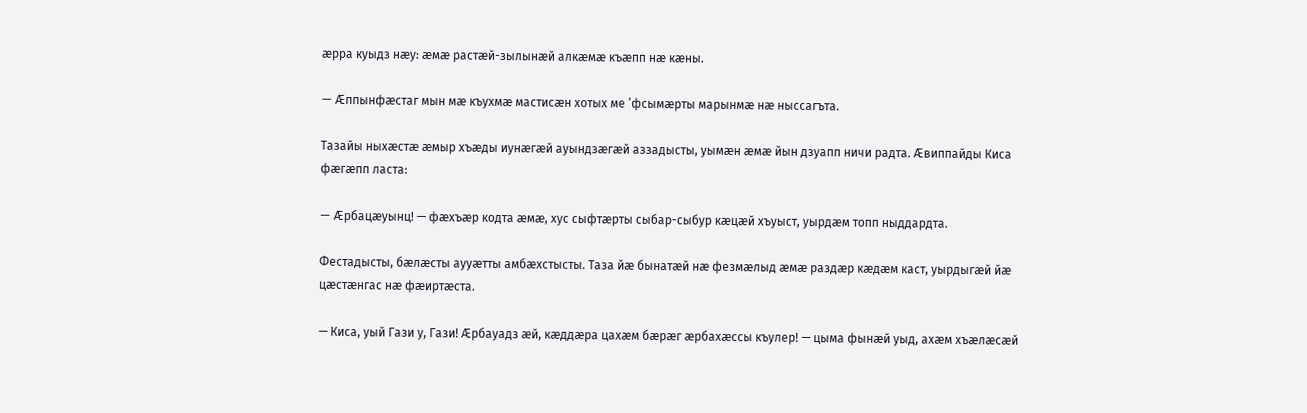æрра куыдз нæу: æмæ растæй-зылынæй алкæмæ къæпп нæ кæны.

— Æппынфæстаг мын мæ къухмæ мастисæн хотых ме ’фсымæрты марынмæ нæ ныссагъта.

Тазайы ныхæстæ æмыр хъæды иунæгæй ауындзæгæй аззадысты, уымæн æмæ йын дзуапп ничи радта. Æвиппайды Киса фæгæпп ласта:

— Æрбацæуынц! — фæхъæр кодта æмæ, хус сыфтæрты сыбар-сыбур кæцæй хъуыст, уырдæм топп ныддардта.

Фестадысты, бæлæсты аууæтты амбæхстысты. Таза йæ бынатæй нæ фезмæлыд æмæ раздæр кæдæм каст, уырдыгæй йæ цæстæнгас нæ фæиртæста.

— Киса, уый Гази у, Гази! Æрбауадз æй, кæддæра цахæм бæрæг æрбахæссы къулер! — цыма фынæй уыд, ахæм хъæлæсæй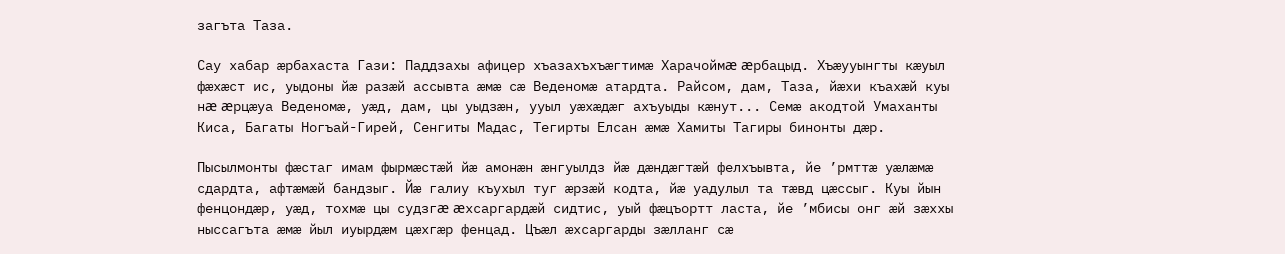загъта Таза.

Сау хабар æрбахаста Гази: Паддзахы афицер хъазахъхъæгтимæ Харачоймæ æрбацыд. Хъæууынгты кæуыл фæхæст ис, уыдоны йæ разæй ассывта æмæ сæ Веденомæ атардта. Райсом, дам, Таза, йæхи къахæй куы нæ æрцæуа Веденомæ, уæд, дам, цы уыдзæн, ууыл уæхæдæг ахъуыды кæнут... Семæ акодтой Умаханты Киса, Багаты Ногъай-Гирей, Сенгиты Мадас, Тегирты Елсан æмæ Хамиты Тагиры бинонты дæр.

Пысылмонты фæстаг имам фырмæстæй йæ амонæн æнгуылдз йæ дæндæгтæй фелхъывта, йе ’рмттæ уæлæмæ сдардта, афтæмæй бандзыг. Йæ галиу къухыл туг æрзæй кодта, йæ уадулыл та тæвд цæссыг. Куы йын фенцондæр, уæд, тохмæ цы судзгæ æхсаргардæй сидтис, уый фæцъортт ласта, йе ’мбисы онг æй зæххы ныссагъта æмæ йыл иуырдæм цæхгæр фенцад. Цъæл æхсаргарды зæлланг сæ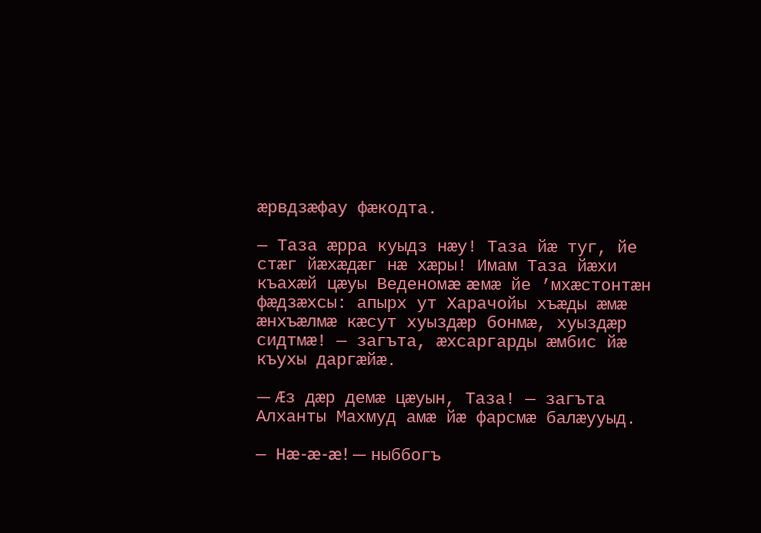æрвдзæфау фæкодта.

— Таза æрра куыдз нæу! Таза йæ туг, йе стæг йæхæдæг нæ хæры! Имам Таза йæхи къахæй цæуы Веденомæ æмæ йе ’мхæстонтæн фæдзæхсы: апырх ут Харачойы хъæды æмæ æнхъæлмæ кæсут хуыздæр бонмæ, хуыздæр сидтмæ! — загъта, æхсаргарды æмбис йæ къухы даргæйæ.

— Æз дæр демæ цæуын, Таза! — загъта Алханты Махмуд амæ йæ фарсмæ балæууыд.

— Нæ-æ-æ! — ныббогъ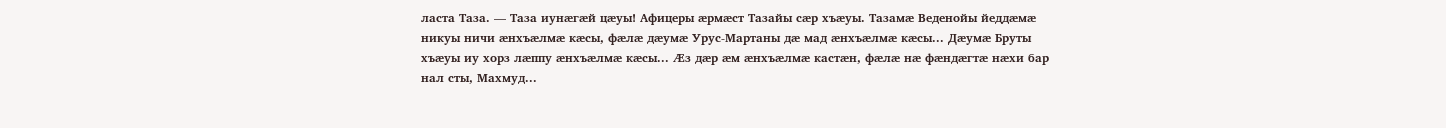ласта Таза. — Таза иунæгæй цæуы! Афицеры æрмæст Тазайы сæр хъæуы. Тазамæ Веденойы йеддæмæ никуы ничи æнхъæлмæ кæсы, фæлæ дæумæ Урус-Мартаны дæ мад æнхъæлмæ кæсы... Дæумæ Бруты хъæуы иу хорз лæппу æнхъæлмæ кæсы... Æз дæр æм æнхъæлмæ кастæн, фæлæ нæ фæндæгтæ нæхи бар нал сты, Махмуд...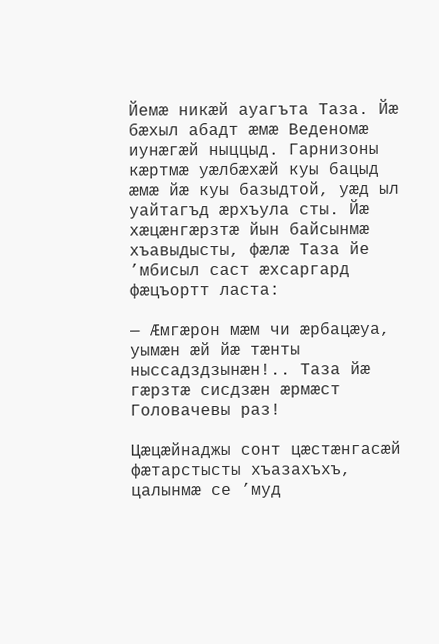Йемæ никæй ауагъта Таза. Йæ бæхыл абадт æмæ Веденомæ иунæгæй ныццыд. Гарнизоны кæртмæ уæлбæхæй куы бацыд æмæ йæ куы базыдтой, уæд ыл уайтагъд æрхъула сты. Йæ хæцæнгæрзтæ йын байсынмæ хъавыдысты, фæлæ Таза йе ’мбисыл саст æхсаргард фæцъортт ласта:

— Æмгæрон мæм чи æрбацæуа, уымæн æй йæ тæнты ныссадздзынæн!.. Таза йæ гæрзтæ сисдзæн æрмæст Головачевы раз!

Цæцæйнаджы сонт цæстæнгасæй фæтарстысты хъазахъхъ, цалынмæ се ’муд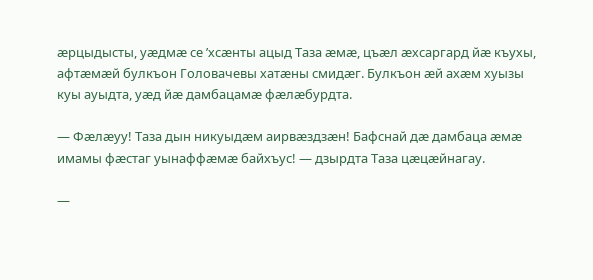æрцыдысты, уæдмæ се ’хсæнты ацыд Таза æмæ, цъæл æхсаргард йæ къухы, афтæмæй булкъон Головачевы хатæны смидæг. Булкъон æй ахæм хуызы куы ауыдта, уæд йæ дамбацамæ фæлæбурдта.

— Фæлæуу! Таза дын никуыдæм аирвæздзæн! Бафснай дæ дамбаца æмæ имамы фæстаг уынаффæмæ байхъус! — дзырдта Таза цæцæйнагау.

—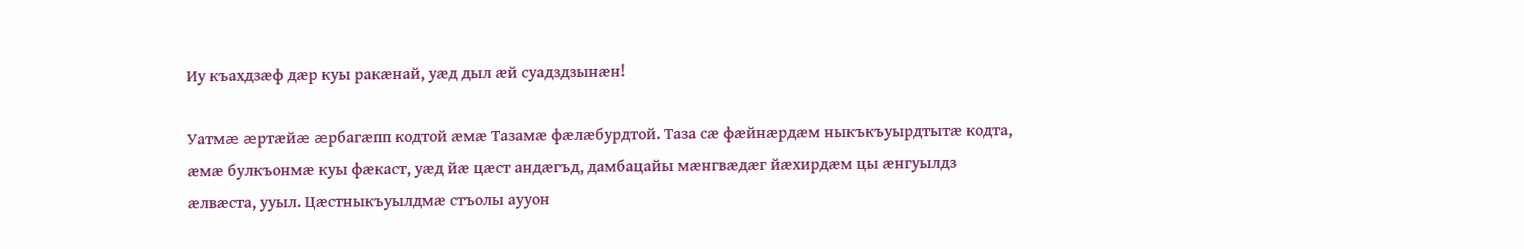Иу къахдзæф дæр куы ракæнай, уæд дыл æй суадздзынæн!

Уатмæ æртæйæ æрбагæпп кодтой æмæ Тазамæ фæлæбурдтой. Таза сæ фæйнæрдæм ныкъкъуырдтытæ кодта, æмæ булкъонмæ куы фæкаст, уæд йæ цæст андæгъд, дамбацайы мæнгвæдæг йæхирдæм цы æнгуылдз æлвæста, ууыл. Цæстныкъуылдмæ стъолы аууон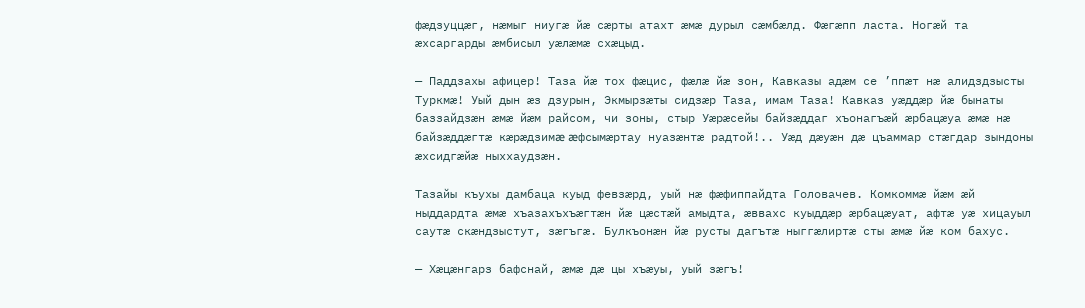фæдзуццæг, нæмыг ниугæ йæ сæрты атахт æмæ дурыл сæмбæлд. Фæгæпп ласта. Ногæй та æхсаргарды æмбисыл уæлæмæ схæцыд.

— Паддзахы афицер! Таза йæ тох фæцис, фæлæ йæ зон, Кавказы адæм се ’ппæт нæ алидздзысты Туркмæ! Уый дын æз дзурын, Экмырзæты сидзæр Таза, имам Таза! Кавказ уæддæр йæ бынаты баззайдзæн æмæ йæм райсом, чи зоны, стыр Уæрæсейы байзæддаг хъонагъæй æрбацæуа æмæ нæ байзæддæгтæ кæрæдзимæ æфсымæртау нуазæнтæ радтой!.. Уæд дæуæн дæ цъаммар стæгдар зындоны æхсидгæйæ ныххаудзæн.

Тазайы къухы дамбаца куыд февзæрд, уый нæ фæфиппайдта Головачев. Комкоммæ йæм æй ныддардта æмæ хъазахъхъæгтæн йæ цæстæй амыдта, æввахс куыддæр æрбацæуат, афтæ уæ хицауыл саутæ скæндзыстут, зæгъгæ. Булкъонæн йæ русты дагътæ ныггæлиртæ сты æмæ йæ ком бахус.

— Хæцæнгарз бафснай, æмæ дæ цы хъæуы, уый зæгъ!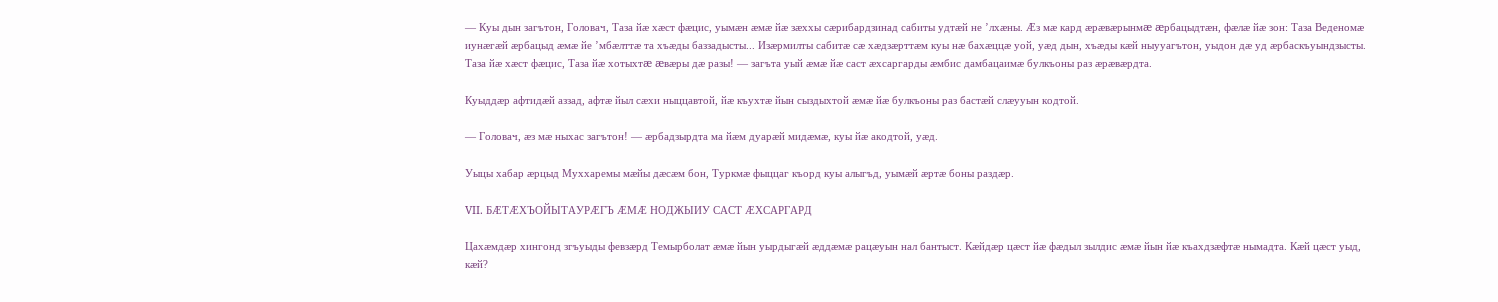— Куы дын загътон, Головач, Таза йæ хæст фæцис, уымæн æмæ йæ зæххы сæрибардзинад сабиты удтæй не ’лхæны. Æз мæ кард æрæвæрынмæ æрбацыдтæн, фæлæ йæ зон: Таза Веденомæ иунæгæй æрбацыд æмæ йе ’мбæлттæ та хъæды баззадысты... Изæрмилты сабитæ сæ хæдзæрттæм куы нæ бахæццæ уой, уæд дын, хъæды кæй ныууагътон, уыдон дæ уд æрбаскъуындзысты. Таза йæ хæст фæцис, Таза йæ хотыхтæ æвæры дæ разы! — загъта уый æмæ йæ саст æхсаргарды æмбис дамбацаимæ булкъоны раз æрæвæрдта.

Куыддæр афтидæй аззад, афтæ йыл сæхи ныццавтой, йæ къухтæ йын сыздыхтой æмæ йæ булкъоны раз бастæй слæууын кодтой.

— Головач, æз мæ ныхас загътон! — æрбадзырдта ма йæм дуарæй мидæмæ, куы йæ акодтой, уæд.

Уыцы хабар æрцыд Муххаремы мæйы дæсæм бон, Туркмæ фыццаг къорд куы алыгъд, уымæй æртæ боны раздæр.

VII. БÆТÆХЪОЙЫТАУРÆГЪ ÆМÆ НОДЖЫИУ САСТ ÆХСАРГАРД

Цахæмдæр хингонд згъуыды февзæрд Темырболат æмæ йын уырдыгæй æддæмæ рацæуын нал бантыст. Кæйдæр цæст йæ фæдыл зылдис æмæ йын йæ къахдзæфтæ нымадта. Кæй цæст уыд, кæй?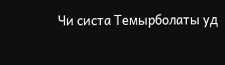Чи систа Темырболаты уд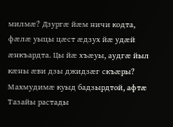милмæ? Дзургæ йæм ничи кодта, фæлæ уыцы цæст æдзух йæ удæй æнкъардта. Цы йæ хъæуы, аудгæ йыл кæны æви дзы джидзæг скъæры? Махмудимæ куыд бадзырдтой, афтæ Тазайы растады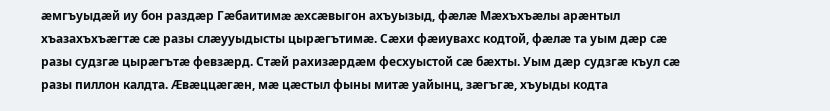æмгъуыдæй иу бон раздæр Гæбаитимæ æхсæвыгон ахъуызыд, фæлæ Мæхъхъæлы арæнтыл хъазахъхъæгтæ сæ разы слæууыдысты цырæгътимæ. Сæхи фæиувахс кодтой, фæлæ та уым дæр сæ разы судзгæ цырæгътæ февзæрд. Стæй рахизæрдæм фесхуыстой сæ бæхты. Уым дæр судзгæ къул сæ разы пиллон калдта. Æвæццæгæн, мæ цæстыл фыны митæ уайынц, зæгъгæ, хъуыды кодта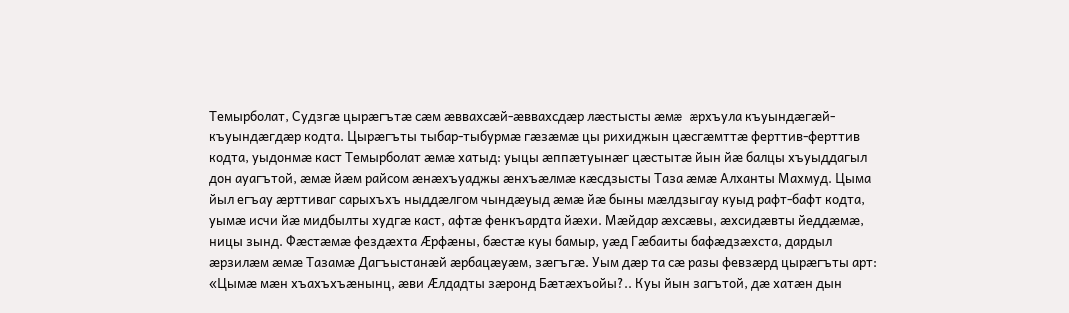Темырболат, Судзгæ цырæгътæ сæм æввахсæй-æввахсдæр лæстысты æмæ æрхъула къуындæгæй-къуындæгдæр кодта. Цырæгъты тыбар-тыбурмæ гæзæмæ цы рихиджын цæсгæмттæ ферттив-ферттив кодта, уыдонмæ каст Темырболат æмæ хатыд: уыцы æппæтуынæг цæстытæ йын йæ балцы хъуыддагыл дон ауагътой, æмæ йæм райсом æнæхъуаджы æнхъæлмæ кæсдзысты Таза æмæ Алханты Махмуд. Цыма йыл егъау æрттиваг сарыхъхъ ныддæлгом чындæуыд æмæ йæ быны мæлдзыгау куыд рафт-бафт кодта, уымæ исчи йæ мидбылты худгæ каст, афтæ фенкъардта йæхи. Мæйдар æхсæвы, æхсидæвты йеддæмæ, ницы зынд. Фæстæмæ фездæхта Æрфæны, бæстæ куы бамыр, уæд Гæбаиты бафæдзæхста, дардыл æрзилæм æмæ Тазамæ Дагъыстанæй æрбацæуæм, зæгъгæ. Уым дæр та сæ разы февзæрд цырæгъты арт: «Цымæ мæн хъахъхъæнынц, æви Æлдадты зæронд Бæтæхъойы?.. Куы йын загътой, дæ хатæн дын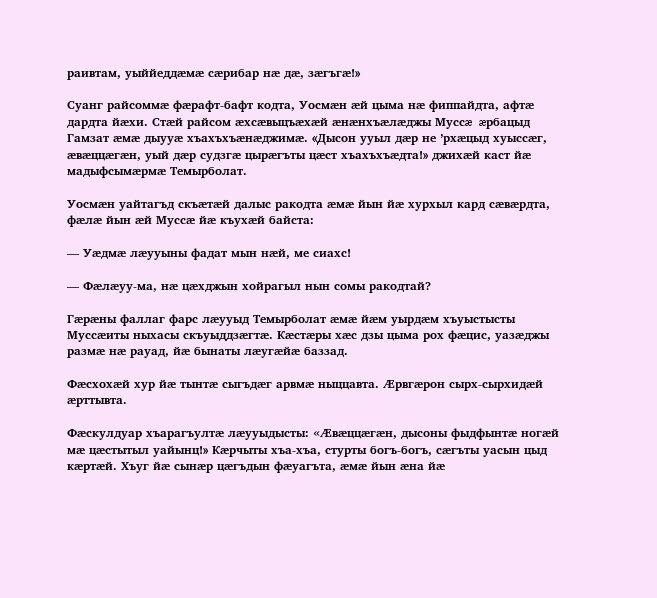раивтам, уыййеддæмæ сæрибар нæ дæ, зæгъгæ!»

Суанг райсоммæ фæрафт-бафт кодта, Уосмæн æй цыма нæ фиппайдта, афтæ дардта йæхи. Стæй райсом æхсæвыцъæхæй æнæнхъæлæджы Муссæ æрбацыд Гамзат æмæ дыууæ хъахъхъæнæджимæ. «Дысон ууыл дæр не ’рхæцыд хуыссæг, æвæццæгæн, уый дæр судзгæ цырæгъты цæст хъахъхъæдта!» джихæй каст йæ мадыфсымæрмæ Темырболат.

Уосмæн уайтагъд скъæтæй далыс ракодта æмæ йын йæ хурхыл кард сæвæрдта, фæлæ йын æй Муссæ йæ къухæй байста:

— Уæдмæ лæууыны фадат мын нæй, ме сиахс!

— Фæлæуу-ма, нæ цæхджын хойрагыл нын сомы ракодтай?

Гæрæны фаллаг фарс лæууыд Темырболат æмæ йæм уырдæм хъуыстысты Муссæиты ныхасы скъуыддзæгтæ. Кæстæры хæс дзы цыма рох фæцис, уазæджы размæ нæ рауад, йæ бынаты лæугæйæ баззад.

Фæсхохæй хур йæ тынтæ сыгъдæг арвмæ ныццавта. Æрвгæрон сырх-сырхидæй æрттывта.

Фæскулдуар хъарагъултæ лæууыдысты: «Æвæццæгæн, дысоны фыдфынтæ ногæй мæ цæстытыл уайынц!» Кæрчыты хъа-хъа, стурты богъ-богъ, сæгъты уасын цыд кæртæй. Хъуг йæ сынæр цæгъдын фæуагъта, æмæ йын æна йæ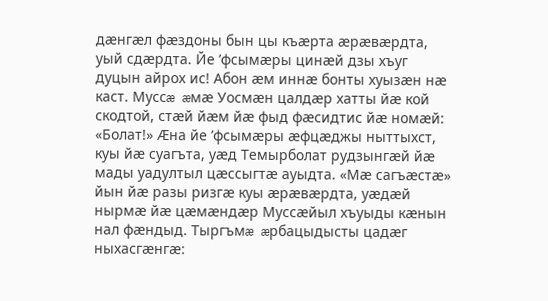дæнгæл фæздоны бын цы къæрта æрæвæрдта, уый сдæрдта. Йе ’фсымæры цинæй дзы хъуг дуцын айрох ис! Абон æм иннæ бонты хуызæн нæ каст. Муссæ æмæ Уосмæн цалдæр хатты йæ кой скодтой, стæй йæм йæ фыд фæсидтис йæ номæй: «Болат!» Æна йе ’фсымæры æфцæджы ныттыхст, куы йæ суагъта, уæд Темырболат рудзынгæй йæ мады уадултыл цæссыгтæ ауыдта. «Мæ сагъæстæ» йын йæ разы ризгæ куы æрæвæрдта, уæдæй нырмæ йæ цæмæндæр Муссæйыл хъуыды кæнын нал фæндыд. Тыргъмæ æрбацыдысты цадæг ныхасгæнгæ: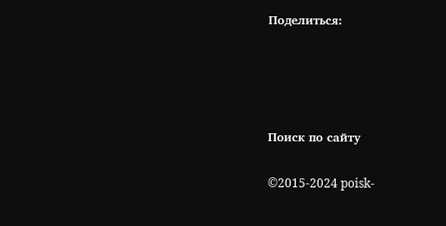Поделиться:




Поиск по сайту

©2015-2024 poisk-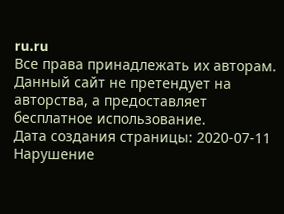ru.ru
Все права принадлежать их авторам. Данный сайт не претендует на авторства, а предоставляет бесплатное использование.
Дата создания страницы: 2020-07-11 Нарушение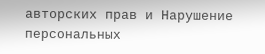авторских прав и Нарушение персональных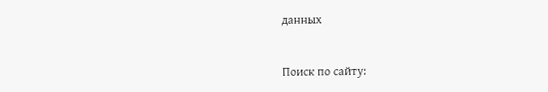данных


Поиск по сайту: